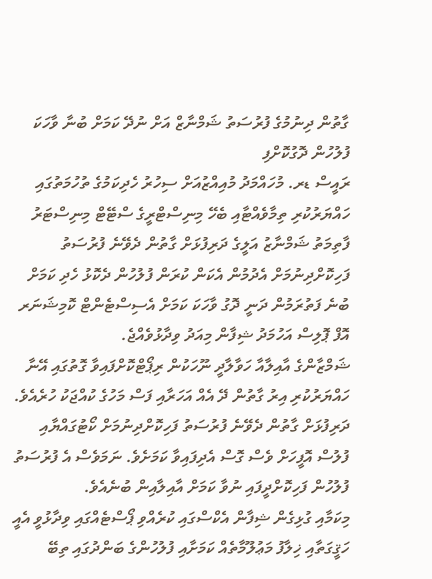ގާތުން ދިނުމުގެ ފުރުސަތު ޝަމްނާޒް އަށް ނުދޭ ކަމަށް ބުނާ ވާހަކަ ފުލުހުން ދޮގުކޮށްފި
ރައީސް ޑރ. މުހައްމަދު މުއިއްޒުއަށް ސިހުރު ހެދިކަމުގެ ތުހުމަތުގައި ހައްޔަރުކުރި ތިމާވެއްޓާއި ބެހޭ މިނިސްޓްރީގެ ސްޓޭޓް މިނިސްޓަރު ފާތިމަތު ޝަމްނާޒު އަލީގެ ދަރިފުޅަށް ގާތުން ދެވޭނެ ފުރުސަތު ފަހިކޮށްދިނުމަށް އެދުމުން އެކަން ކުރަން ފުލުހުން ދެކޮޅު ހެދި ކަމަށް ބުނެ ފަތުރަމުން ދަނީ ދޮގު ވާހަކަ ކަމަށް އެސިސްޓެންޓް ކޮމިޝަނަރ އޮފް ޕޮލިސް އަހުމަދު ޝިފާން މިއަދު ވިދާޅުވެއްޖެ.
ޝަމްޒާންގެ އާއިލާއާ ހަވާލާދީ ނޫހަކުން ރިޕޯޓްކޮށްފައިވާ ގޮތުގައި އޭނާ ހައްޔަރުކުރި އިރު ގާތުން ދޭ އެއް އަހަރާއި ފަސް މަހުގެ ކުއްޖަކު ހުރެއެވެ. ދަރިފުޅަށް ގާތުން ދެވޭނެ ފުރުސަތު ފަހިކޮށްދިނުމަށް ކޯޓުގައްޔާއި ފުލުސް އޮފީހަށް ވެސް ގޮސް އެދިފައިވާ ކަމަށެވެ. ނަމަވެސް އެ ފުރުސަތު ފުލުހުން ފަހިކޮށްދީފައި ނުވާ ކަމަށް އާއިލާއިން ބުނެއެވެ.
މިކަމާއި ގުޅިގެން ޝިފާން އެކްސްގައި ކުރެއްވި ޕޯސްޓެއްގައި ވިދާޅުވީ އެއީ ހަޤީގަތާއި ޚިލާފު މަޢުލޫމާތެއް ކަމަށާއި ފުލުހުންގެ ބަންދުގައި ތިބޭ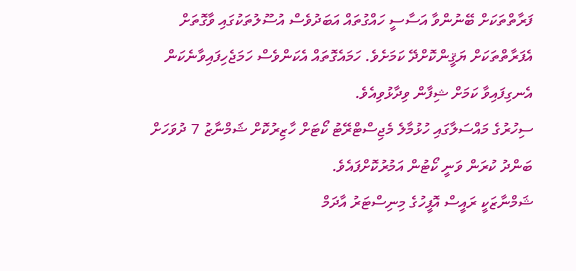ފަރާތްތަކަށް ބޭނުންވާ އަސާސީ ހައްގުތައް އަބަދުވެސް އުސޫލުތަކުގައި ވާގޮތަށް އެފަރާތްތަކަށް ޔަޤީންކޮށްދޭ ކަމަށެވެ. ހަމައެގޮތައް އެކަންވެސް ހަމަޖެހިފައިވާނެކަން އެނގިފައިވާ ކަމަށް ޝިފާން ވިދާޅުވިއެވެ.
ސިހުރުގެ މައްސަލާގައި ހުޅުމާލެ މެޖިސްޓްރޭޓު ކޯޓަށް ހާޒިރުކޮށް ޝަމްނާޒު 7 ދުވަހަށް ބަންދު ކުރަން ވަނީ ކޯޓުން އަމުރުކޮށްފައެވެ.
ޝަމްނާޒަކީ ރައީސް އޮފީހުގެ މިނިސްޓަރު އާދަމް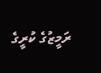ރަމީޒުގެ ކުރީގެ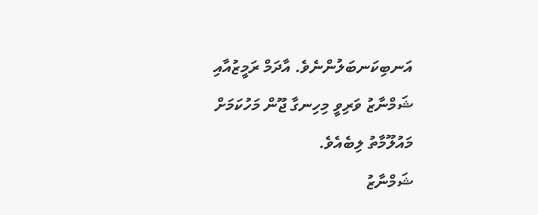އަނބިކަނބަލުންނެވެ. އާދަމް ރަމީޒުއާއި ޝަމްނާޒު ވަރިވީ މިހިނގާ ޖޫން މަހުކަމަށް މައުލޫމާތު ލިބެއެވެ.
ޝަމްނާޒު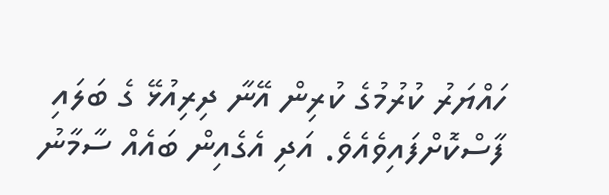ހައްޔަރު ކުރުމުގެ ކުރިން އޭނާ ދިރިއުޅޭ ގެ ބަލައި ފާސްކޮށްފައިވެއެވެ. އަދި އެގެއިން ބައެއް ސާމާނު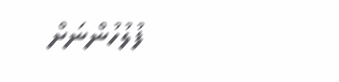ފުލުހުންނަށް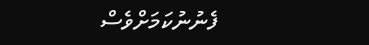ފެނުނުކަމަށްވެސް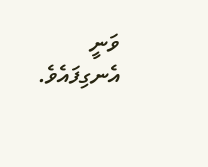ވަނީ އެނގިފައެވެ.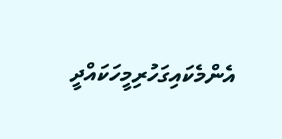އެންމެކައިގަހުރިމީހަކައްދީ